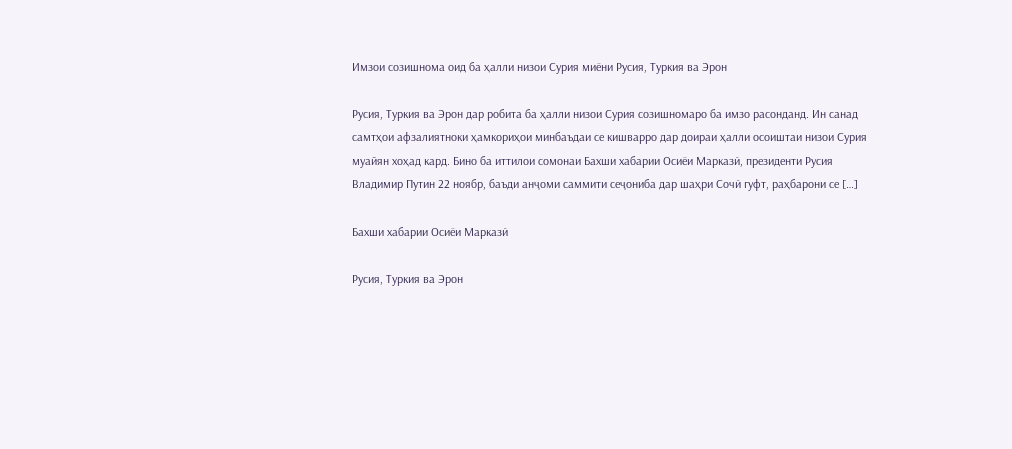Имзои созишнома оид ба ҳалли низои Сурия миёни Русия, Туркия ва Эрон

Русия, Туркия ва Эрон дар робита ба ҳалли низои Сурия созишномаро ба имзо расонданд. Ин санад самтҳои афзалиятноки ҳамкориҳои минбаъдаи се кишварро дар доираи ҳалли осоиштаи низои Сурия муайян хоҳад кард. Бино ба иттилои сомонаи Бахши хабарии Осиёи Марказӣ, президенти Русия Владимир Путин 22 ноябр, баъди анҷоми саммити сеҷониба дар шаҳри Сочӣ гуфт, раҳбарони се […]

Бахши хабарии Осиёи Марказӣ

Русия, Туркия ва Эрон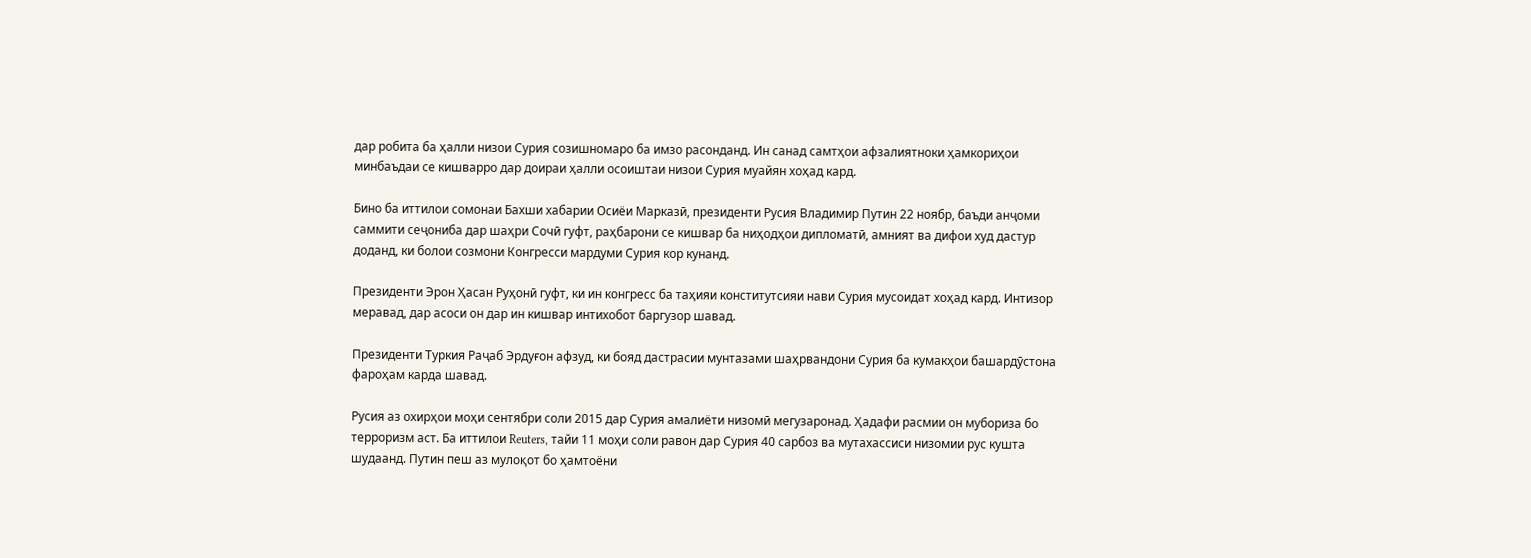дар робита ба ҳалли низои Сурия созишномаро ба имзо расонданд. Ин санад самтҳои афзалиятноки ҳамкориҳои минбаъдаи се кишварро дар доираи ҳалли осоиштаи низои Сурия муайян хоҳад кард.

Бино ба иттилои сомонаи Бахши хабарии Осиёи Марказӣ, президенти Русия Владимир Путин 22 ноябр, баъди анҷоми саммити сеҷониба дар шаҳри Сочӣ гуфт, раҳбарони се кишвар ба ниҳодҳои дипломатӣ, амният ва дифои худ дастур доданд, ки болои созмони Конгресси мардуми Сурия кор кунанд.

Президенти Эрон Ҳасан Руҳонӣ гуфт, ки ин конгресс ба таҳияи конститутсияи нави Сурия мусоидат хоҳад кард. Интизор меравад, дар асоси он дар ин кишвар интихобот баргузор шавад.

Президенти Туркия Раҷаб Эрдуғон афзуд, ки бояд дастрасии мунтазами шаҳрвандони Сурия ба кумакҳои башардӯстона фароҳам карда шавад.

Русия аз охирҳои моҳи сентябри соли 2015 дар Сурия амалиёти низомӣ мегузаронад. Ҳадафи расмии он мубориза бо терроризм аст. Ба иттилои Reuters, тайи 11 моҳи соли равон дар Сурия 40 сарбоз ва мутахассиси низомии рус кушта шудаанд. Путин пеш аз мулоқот бо ҳамтоёни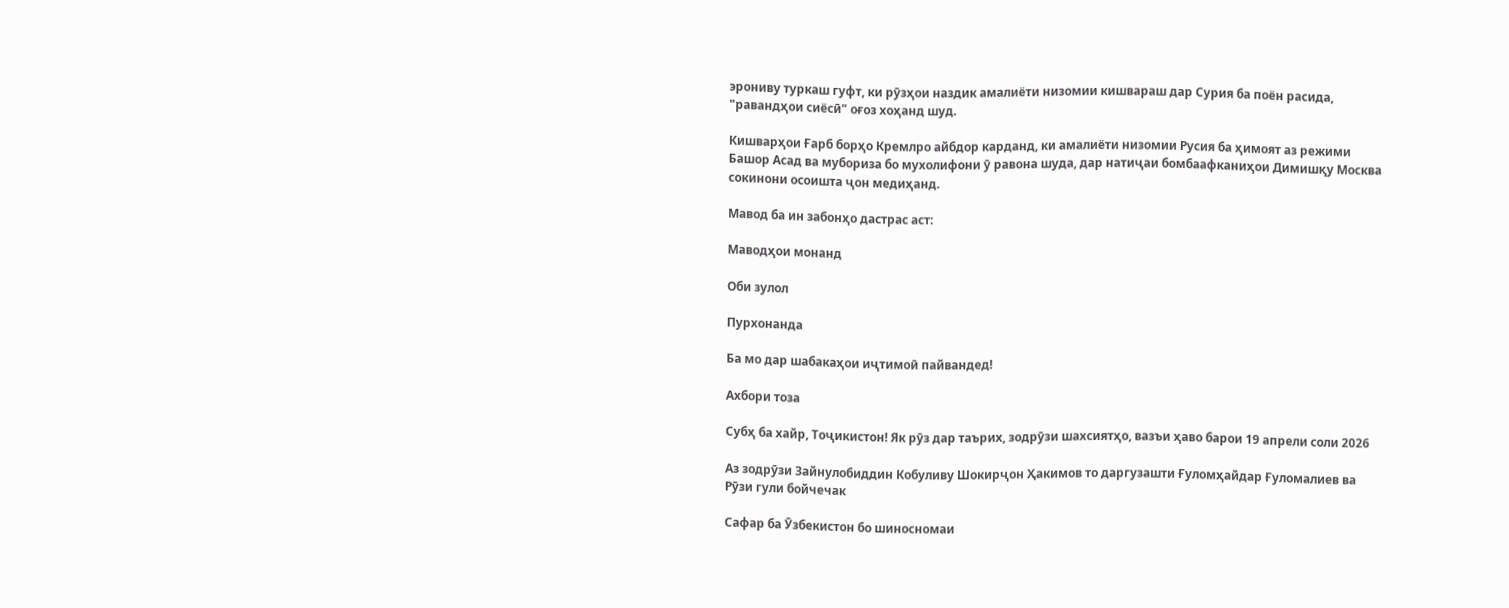эрониву туркаш гуфт, ки рӯзҳои наздик амалиёти низомии кишвараш дар Сурия ба поён расида, "равандҳои сиёсӣ" оғоз хоҳанд шуд.

Кишварҳои Ғарб борҳо Кремлро айбдор карданд, ки амалиёти низомии Русия ба ҳимоят аз режими Башор Асад ва мубориза бо мухолифони ӯ равона шуда, дар натиҷаи бомбаафканиҳои Димишқу Москва сокинони осоишта ҷон медиҳанд.

Мавод ба ин забонҳо дастрас аст:

Маводҳои монанд

Оби зулол

Пурхонанда

Ба мо дар шабакаҳои иҷтимоӣ пайвандед!

Ахбори тоза

Субҳ ба хайр, Тоҷикистон! Як рӯз дар таърих, зодрӯзи шахсиятҳо, вазъи ҳаво барои 19 апрели соли 2026

Аз зодрӯзи Зайнулобиддин Кобуливу Шокирҷон Ҳакимов то даргузашти Ғуломҳайдар Ғуломалиев ва Рӯзи гули бойчечак

Сафар ба Ӯзбекистон бо шиносномаи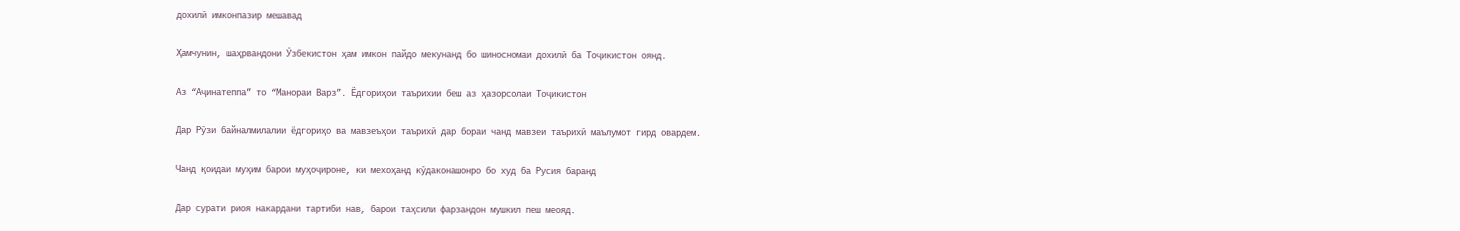дохилӣ имконпазир мешавад

Ҳамчунин, шаҳрвандони Ӯзбекистон ҳам имкон пайдо мекунанд бо шиносномаи дохилӣ ба Тоҷикистон оянд.

Аз “Аҷинатеппа” то “Манораи Варз”. Ёдгориҳои таърихии беш аз ҳазорсолаи Тоҷикистон

Дар Рӯзи байналмилалии ёдгориҳо ва мавзеъҳои таърихӣ дар бораи чанд мавзеи таърихӣ маълумот гирд овардем.

Чанд қоидаи муҳим барои муҳоҷироне, ки мехоҳанд кӯдаконашонро бо худ ба Русия баранд

Дар сурати риоя накардани тартиби нав, барои таҳсили фарзандон мушкил пеш меояд.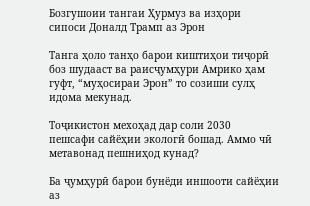Бозгушоии тангаи Ҳурмуз ва изҳори сипоси Доналд Трамп аз Эрон

Танга ҳоло танҳо барои киштиҳои тиҷорӣ боз шудааст ва раисҷумҳури Амрико ҳам гуфт, “муҳосираи Эрон” то созиши сулҳ идома мекунад.

Тоҷикистон мехоҳад дар соли 2030 пешсафи сайёҳии экологӣ бошад. Аммо чӣ метавонад пешниҳод кунад?

Ба ҷумҳурӣ барои бунёди иншооти сайёҳии аз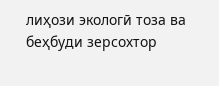лиҳози экологӣ тоза ва беҳбуди зерсохтор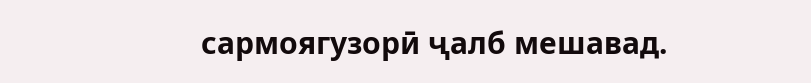сармоягузорӣ ҷалб мешавад.